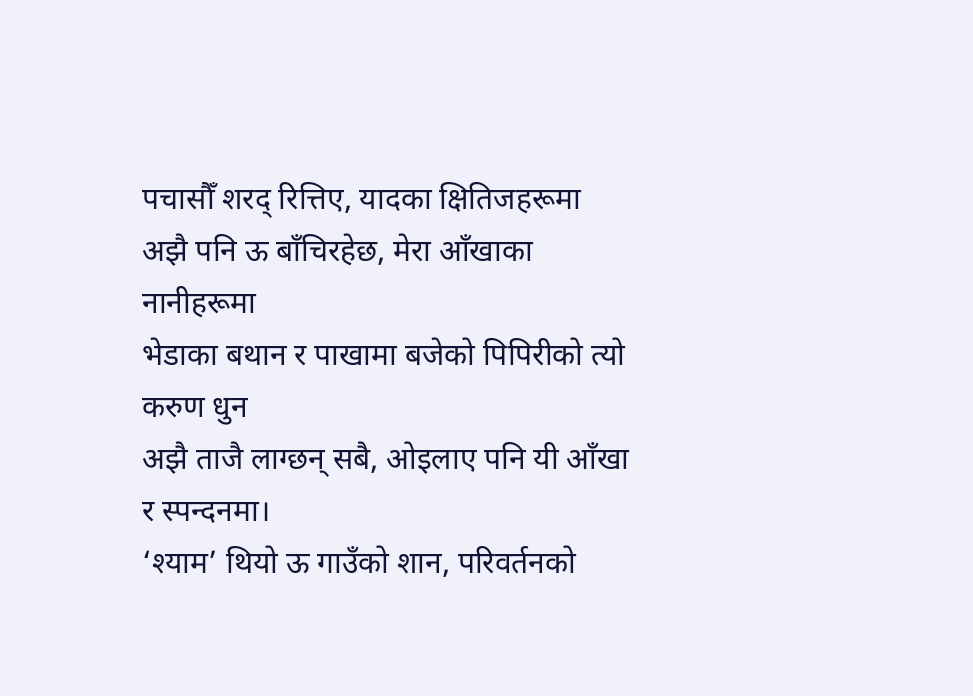पचासौँ शरद् रित्तिए, यादका क्षितिजहरूमा
अझै पनि ऊ बाँचिरहेछ, मेरा आँखाका नानीहरूमा
भेडाका बथान र पाखामा बजेको पिपिरीको त्यो करुण धुन
अझै ताजै लाग्छन् सबै, ओइलाए पनि यी आँखा र स्पन्दनमा।
‘श्याम’ थियो ऊ गाउँको शान, परिवर्तनको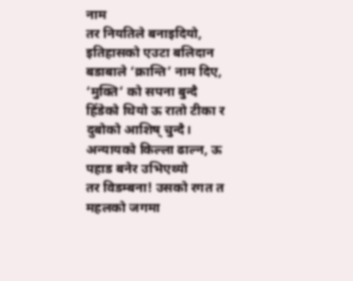नाम
तर नियतिले बनाइदियो, इतिहासको एउटा बलिदान
बडाबाले ‘क्रान्ति’ नाम दिए, ‘मुक्ति’ को सपना बुन्दै
हिँडेको थियो ऊ रातो टीका र दुबोको आशिष् चुन्दै।
अन्यायको किल्ला ढाल्न, ऊ पहाड बनेर उभिएथ्यो
तर विडम्बना! उसको रगत त महलको जगमा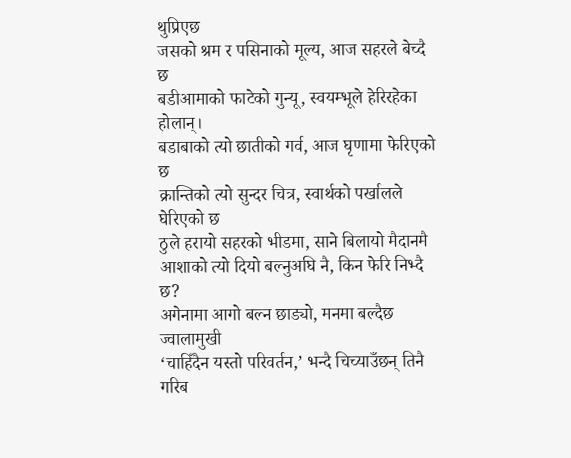थुप्रिएछ
जसको श्रम र पसिनाको मूल्य, आज सहरले बेच्दै छ
बडीआमाको फाटेको गुन्यू, स्वयम्भूले हेरिरहेका होलान्।
बडाबाको त्यो छातीको गर्व, आज घृणामा फेरिएको छ
क्रान्तिको त्यो सुन्दर चित्र, स्वार्थको पर्खालले घेरिएको छ
ठुले हरायो सहरको भीडमा, साने बिलायो मैदानमै
आशाको त्यो दियो बल्नुअघि नै, किन फेरि निभ्दै छ?
अगेनामा आगो बल्न छाड्यो, मनमा बल्दैछ ज्वालामुखी
‘चाहिँदैन यस्तो परिवर्तन,’ भन्दै चिच्याउँछन् तिनै गरिब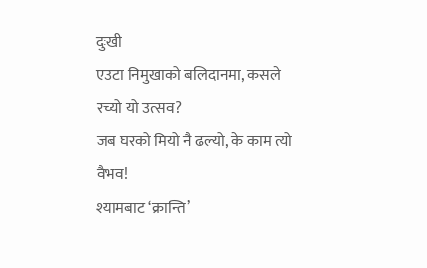दुःखी
एउटा निमुखाको बलिदानमा, कसले रच्यो यो उत्सव?
जब घरको मियो नै ढल्यो, के काम त्यो वैभव!
श्यामबाट ‘क्रान्ति’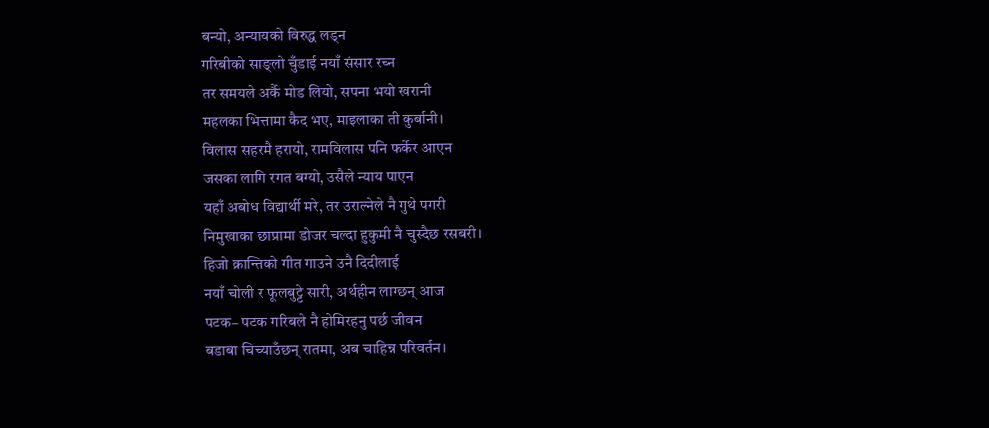बन्यो, अन्यायको विरुद्ध लड्न
गरिबीको साङ्लो चुँडाई नयाँ संसार रच्न
तर समयले अर्कै मोड लियो, सपना भयो खरानी
महलका भित्तामा कैद भए, माइलाका ती कुर्बानी।
विलास सहरमै हरायो, रामविलास पनि फर्केर आएन
जसका लागि रगत बग्यो, उसैले न्याय पाएन
यहाँ अबोध विद्यार्थी मरे, तर उराल्नेले नै गुथे पगरी
निमुखाका छाप्रामा डोजर चल्दा हुकुमी नै चुस्दैछ रसबरी।
हिजो क्रान्तिको गीत गाउने उनै दिदीलाई
नयाँ चोली र फूलबुट्टे सारी, अर्थहीन लाग्छन् आज
पटक– पटक गरिबले नै होमिरहनु पर्छ जीवन
बडाबा चिच्याउँछन् रातमा, अब चाहिन्न परिवर्तन।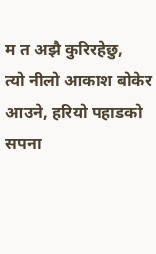म त अझै कुरिरहेछु,
त्यो नीलो आकाश बोकेर आउने, हरियो पहाडको सपना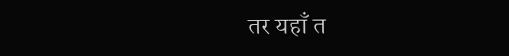तर यहाँ त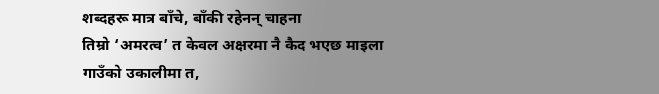शब्दहरू मात्र बाँचे, बाँकी रहेनन् चाहना
तिम्रो ‘अमरत्व’ त केवल अक्षरमा नै कैद भएछ माइला
गाउँको उकालीमा त,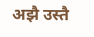अझै उस्तै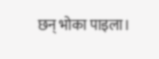छन् भोका पाइला।